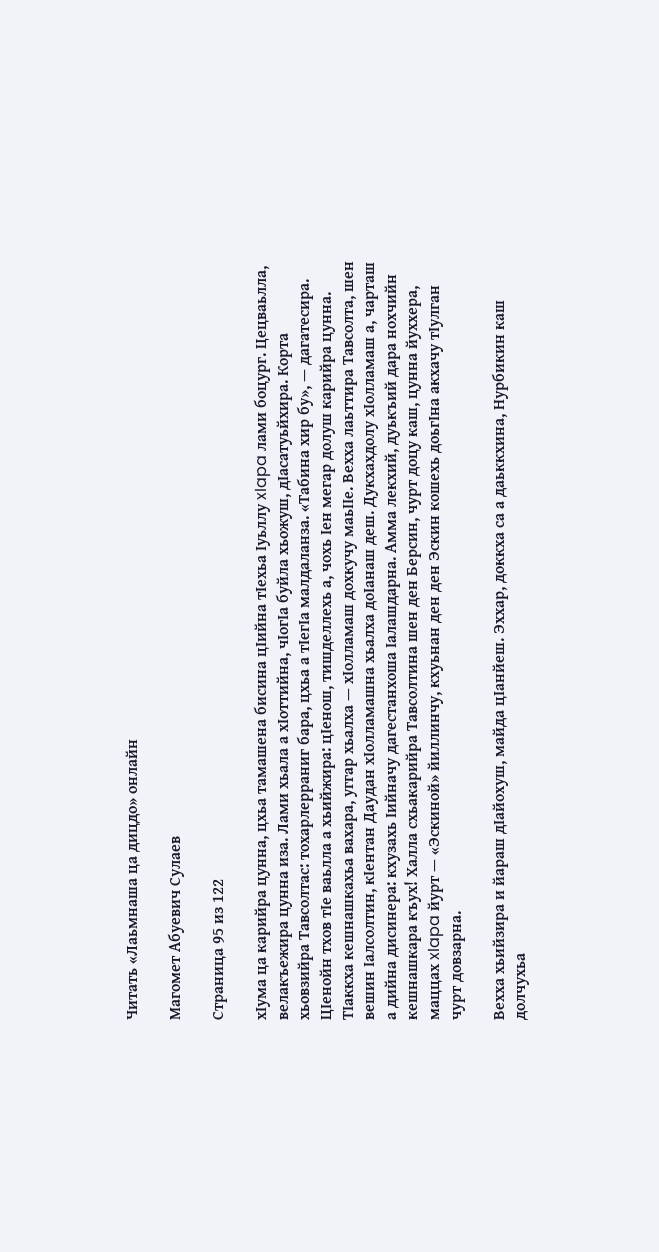Читать «Лаьмнаша ца дицдо» онлайн

Магомет Абуевич Сулаев

Страница 95 из 122

хIума ца карийра цунна, цхьа тамашена бисина цIийна тIехьа Iуьллу xIapa лами боцург. Цецваьлла, велакъежира цунна иза. Лами хьала а хIоттийна, чIогIа буйла хьожуш, дIасатуьйхира. Корта хьовзийра Тавсолтас: тохарлерраниг бара, цхьа а тIегIа малдаланза. «Табина хир бу», — дагатесира. ЦIенойн тхов тIе ваьлла а хьийжира: цIенош, тишделлехь а, чохь Iен мегар долуш карийра цунна. ТIаккха кешнашкахьа вахара, уггар хьалха — хIолламаш дохкучу маьIIе. Вехха лаьттира Тавсолта, шен вешин Iалсолтин, кIентан Даудан хIолламашна хьалха доIанаш деш. Дукхахдолу хIолламаш а, чарташ а дийна дисинера: кхузахь Iийначу дагестанхоша Iалашдарна. Амма лекхий, дуькъий дара нохчийн кешнашкара къух! Халла схьакарийра Тавсолтина шен ден Берсин, чурт доцу каш, цунна йуххера, маццах xIapa йурт — «Эскиной» йиллинчу, кхуьнан ден ден Эскин кошехь доьгIна акхачу тIулган чурт довзарна.

Вехха хьийзира и йараш дIайохуш, майда цIанйеш. Эххар, доккха са а даьккхина, Нурбикин каш долчухьа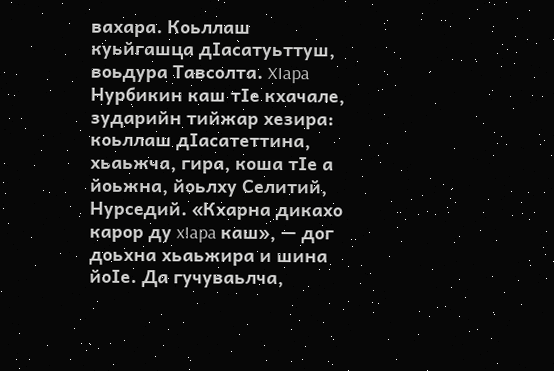вахара. Коьллаш куьйгашца дIасатуьттуш, воьдура Тавсолта. XIapa Нурбикин каш тIе кхачале, зударийн тийжар хезира: коьллаш дIасатеттина, хьаьжча, гира, коша тIе а йоьжна, йоьлху Селитий, Нурседий. «Кхарна дикахо карор ду xIapa каш», — дог доьхна хьаьжира и шина йоIе. Да гучуваьлча,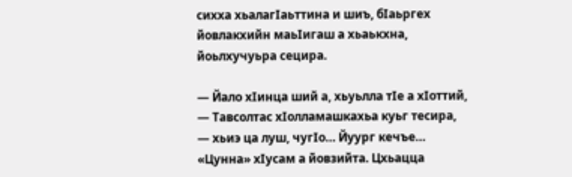сихха хьалагIаьттина и шиъ, бIаьргех йовлакхийн маьIигаш а хьаькхна, йоьлхучуьра сецира.

— Йало хIинца ший а, хьуьлла тIе а хIоттий, — Тавсолтас хIолламашкахьа куьг тесира, — хьиэ ца луш, чугIо… Йуург кечъе… «Цунна» хIусам а йовзийта. Цхьацца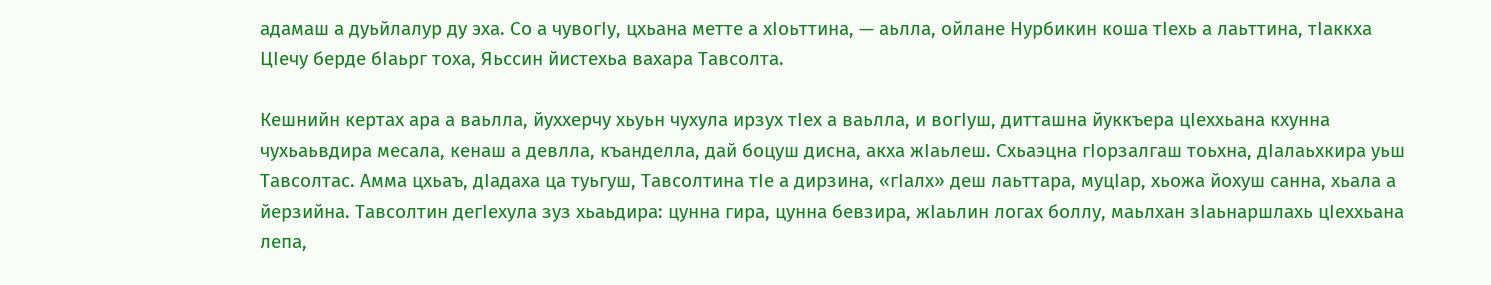адамаш а дуьйлалур ду эха. Со а чувогIу, цхьана метте а хIоьттина, — аьлла, ойлане Нурбикин коша тIехь а лаьттина, тIаккха ЦIечу берде бIаьрг тоха, Яьссин йистехьа вахара Тавсолта.

Кешнийн кертах ара а ваьлла, йуххерчу хьуьн чухула ирзух тIех а ваьлла, и вогIуш, дитташна йуккъера цIеххьана кхунна чухьаьвдира месала, кенаш а девлла, къанделла, дай боцуш дисна, акха жIаьлеш. Схьаэцна гIорзалгаш тоьхна, дIалаьхкира уьш Тавсолтас. Амма цхьаъ, дIадаха ца туьгуш, Тавсолтина тIе а дирзина, «гIалх» деш лаьттара, муцIар, хьожа йохуш санна, хьала а йерзийна. Тавсолтин дегIехула зуз хьаьдира: цунна гира, цунна бевзира, жIаьлин логах боллу, маьлхан зIаьнаршлахь цIеххьана лепа,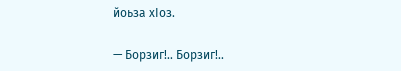йоьза хIоз.

— Борзиг!.. Борзиг!..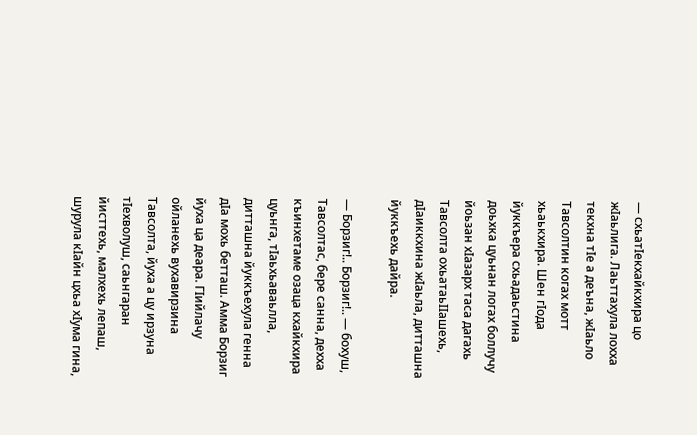— схьатIекхайкхира цо жIаьлига. Лаьттахула лохха текхна тIе а деъна, жIаьло Тавсолтин когах мотт хьаькхира. Шен гIода йуккъера схьадаьстина доьхка цуьнан логах боллучу йоьзан хIазарх таса дагахь Тавсолта охьатаьIIашехь, дIаиккхина жIаьла, дитташна йуккъехь дайра.

— Борзиг!.. Борзиг!.. — бохуш, Тавсолтас, бере санна, дехха къинхетаме озаца кхайкхира цуьнга, тIаьхьаваьлла, дитташна йуккъехула генна дIа мохь бетташ. Амма Борзиг йуха ца деара. ГIийлачу ойланехь вухавирзина Тавсолта, йуха а цу ирзуна тIехволуш, саьнгаран йисттехь, малхехь лепаш, шурула кIайн цхьа хIума гина,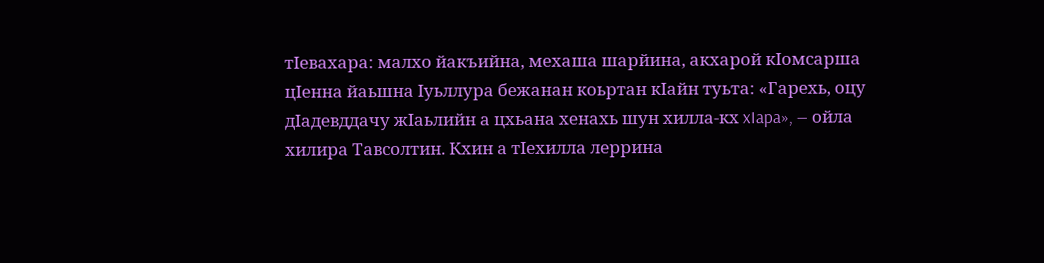тIевахара: малхо йакъийна, мехаша шарйина, акхарой кIомсарша цIенна йаьшна Iуьллура бежанан коьртан кIайн туьта: «Гарехь, оцу дIадевддачу жIаьлийн а цхьана хенахь шун хилла-кх xIapa», — ойла хилира Тавсолтин. Кхин а тIехилла леррина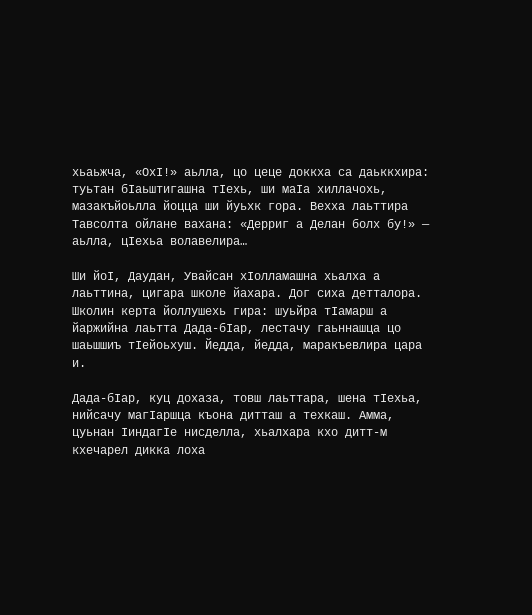хьаьжча, «ОxI!» аьлла, цо цеце доккха са даьккхира: туьтан бIаьштигашна тIехь, ши маIа хиллачохь, мазакъйоьлла йоцца ши йуьхк гора. Вехха лаьттира Тавсолта ойлане вахана: «Дерриг а Делан болх бу!» — аьлла, цIехьа волавелира…

Ши йоI, Даудан, Увайсан хIолламашна хьалха а лаьттина, цигара школе йахара. Дог сиха детталора. Школин керта йоллушехь гира: шуьйра тIамарш а йаржийна лаьтта Дада-бIар, лестачу гаьннашца цо шаьшшиъ тIейоьхуш. Йедда, йедда, маракъевлира цара и.

Дада-бIар, куц дохаза, товш лаьттара, шена тIехьа, нийсачу магIаршца къона дитташ а техкаш. Амма, цуьнан IиндагIе нисделла, хьалхара кхо дитт-м кхечарел дикка лоха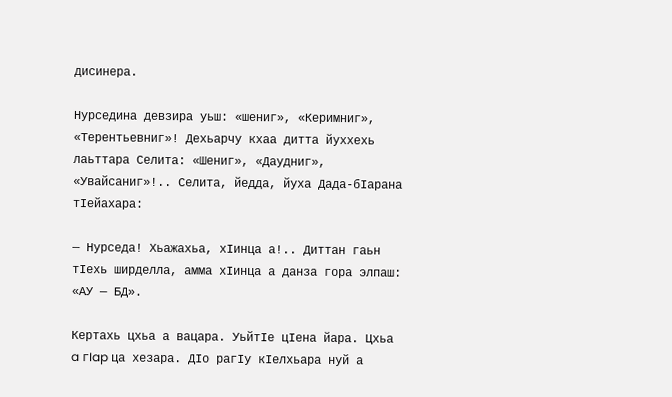дисинера.

Нурседина девзира уьш: «шениг», «Керимниг», «Терентьевниг»! Дехьарчу кхаа дитта йуххехь лаьттара Селита: «Шениг», «Даудниг», «Увайсаниг»!.. Селита, йедда, йуха Дада-бIарана тIейахара:

— Нурседа! Хьажахьа, хIинца а!.. Диттан гаьн тIехь ширделла, амма хIинца а данза гора элпаш: «АУ — БД».

Кертахь цхьа а вацара. УьйтIе цIена йара. Цхьа a гIap ца хезара. ДIо paгIy кIелхьара нуй а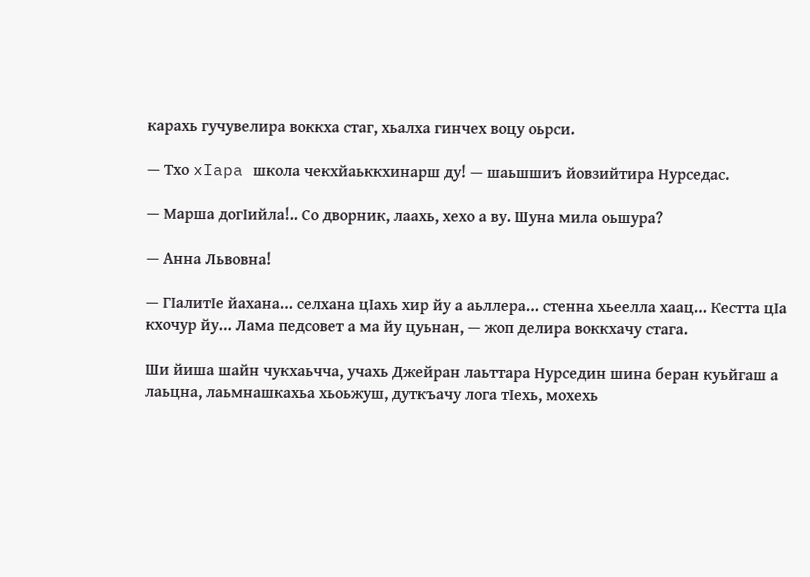карахь гучувелира воккха стаг, хьалха гинчех воцу оьрси.

— Тхо xIapa школа чекхйаьккхинарш ду! — шаьшшиъ йовзийтира Нурседас.

— Марша догIийла!.. Со дворник, лаахь, хехо а ву. Шуна мила оьшура?

— Анна Львовна!

— ГIалитIе йахана… селхана цIахь хир йу а аьллера… стенна хьеелла хаац… Кестта цIа кхочур йу… Лама педсовет а ма йу цуьнан, — жоп делира воккхачу стага.

Ши йиша шайн чукхаьчча, учахь Джейран лаьттара Нурседин шина беран куьйгаш а лаьцна, лаьмнашкахьа хьоьжуш, дуткъачу лога тIехь, мохехь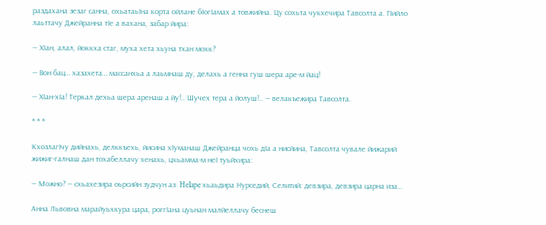раздахана зезаг санна, охьатаьIна корта ойлане бIогIамах а товжийна. Цу сохьта чукхечира Тавсолта а. ГIийло лаьттачу Джейранна тIе а вахана, забар йира:

— ХIан, алал, йоккха стаг, муха хета хьуна тхан мохк?

— Вон бац… хазахета… массанхьа а лаьмнаш ду, делахь а генна гуш шера аре-м йац!

— ХIан-хIа! Теркал дехьа шера аренаш а йу!.. Шучех тера а йолуш!.. — велакъежира Тавсолта.

* * *

КхозлагIчу дийнахь, делккъехь, йисина хIуманаш Джейранца чохь дIа а нисйина, Тавсолта чувале йижарий жижиг-галнаш дан тохабеллачу хенахь, цхьамма-м неI туьйхира:

— Можно? — схьахезира оьрсийн зудчун аз. HeIape хьаьдира Нурседий, Селитий: девзира, девзира царна иза…

Анна Львовна марайуьхкура цара, роггIана цуьнан малйеллачу беснеш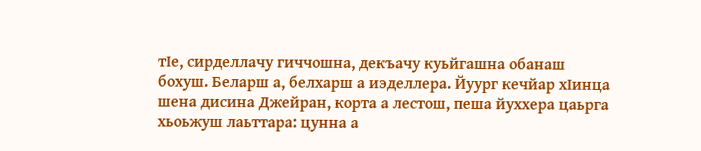тIе, сирделлачу гиччошна, декъачу куьйгашна обанаш бохуш. Беларш а, белхарш а иэделлера. Йуург кечйар хIинца шена дисина Джейран, корта а лестош, пеша йуххера цаьрга хьоьжуш лаьттара: цунна а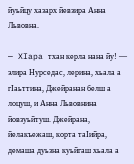йуьйцу хазарх йевзира Анна Львовна.

— XIapa тхан керла нана йу! — элира Нурседас, лерина, хьала а гIаьттина, Джейранан белш а лоцуш, и Анна Львовнина йовзуьйтуш. Джейрана, йелакъежаш, корта таIийра, демаша дуьзна куьйгаш хьала а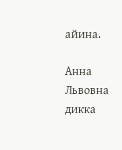айина.

Анна Львовна дикка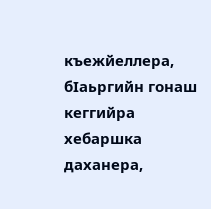къежйеллера, бIаьргийн гонаш кеггийра хебаршка даханера,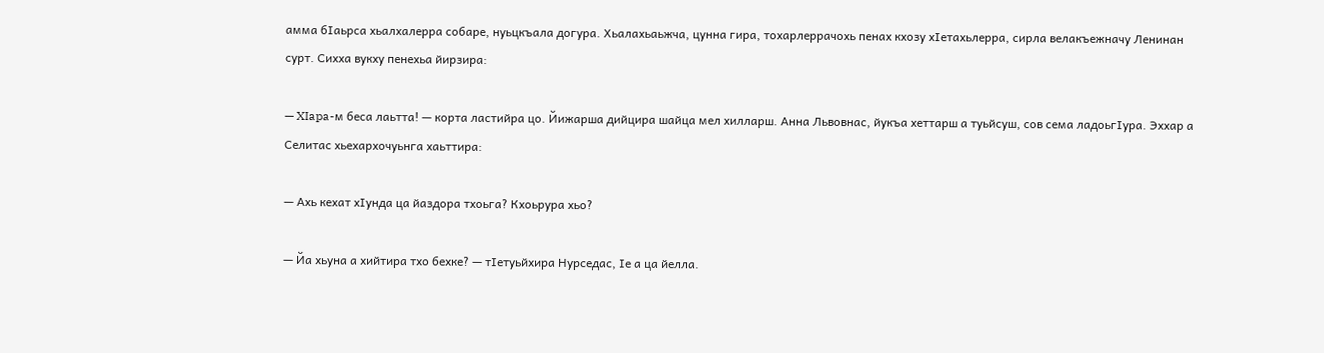амма бIаьрса хьалхалерра собаре, нуьцкъала догура. Хьалахьаьжча, цунна гира, тохарлеррачохь пенах кхозу хIетахьлерра, сирла велакъежначу Ленинан сурт. Сихха вукху пенехьа йирзира:

— XIapa-м беса лаьтта! — корта ластийра цо. Йижарша дийцира шайца мел хилларш. Анна Львовнас, йукъа хеттарш а туьйсуш, сов сема ладоьгIура. Эххар а Селитас хьехархочуьнга хаьттира:

— Ахь кехат хIунда ца йаздора тхоьга? Кхоьрура хьо?

— Йа хьуна а хийтира тхо бехке? — тIетуьйхира Нурседас, Iе а ца йелла.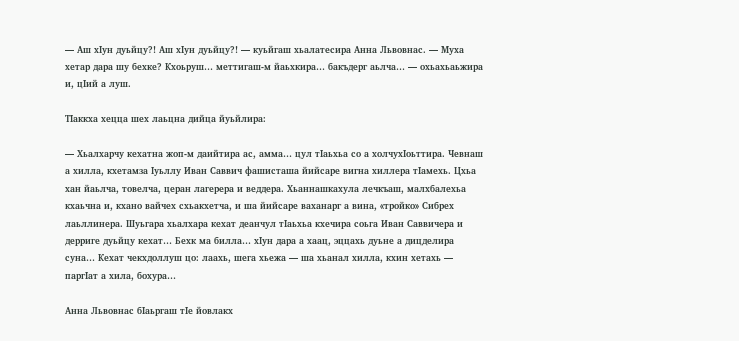— Аш хIун дуьйцу?! Аш хIун дуьйцу?! — куьйгаш хьалатесира Анна Львовнас. — Муха хетар дара шу бехке? Кхоьруш… меттигаш-м йаьхкира… бакъдерг аьлча… — охьахьаьжира и, цIий а луш.

ТIаккха хецца шех лаьцна дийца йуьйлира:

— Хьалхарчу кехатна жоп-м даийтира ас, амма… цул тIаьхьа со а холчухIоьттира. Чевнаш а хилла, кхетамза Iуьллу Иван Саввич фашисташа йийсаре вигна хиллера тIамехь. Цхьа хан йаьлча, товелча, церан лагерера и веддера. Хьаннашкахула лечкъаш, малхбалехьа кхаьчна и, кхано вайчех схьакхетча, и ша йийсаре ваханарг а вина, «тройко» Сибрех лаьллинера. Шуьгара хьалхара кехат деанчул тIаьхьа кхечира соьга Иван Саввичера и дерриге дуьйцу кехат… Бехк ма билла… хIун дара а хаац, эццахь дуьне а дицделира суна… Кехат чекхдоллуш цо: лаахь, шега хьежа — ша хьанал хилла, кхин хетахь — паргIат а хила, бохура…

Анна Львовнас бIаьргаш тIе йовлакх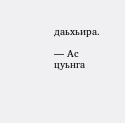даьхьира.

— Ас цуьнга